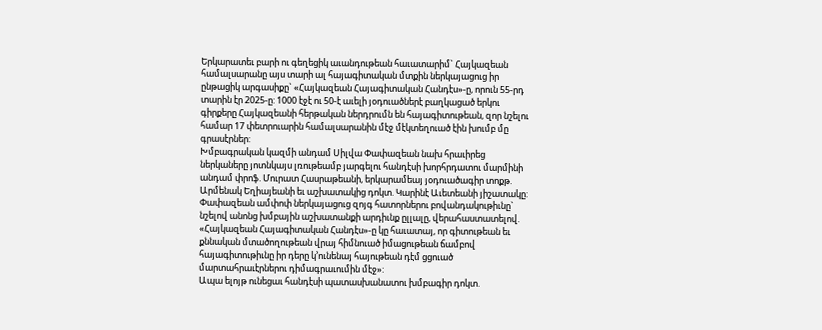Երկարատեւ բարի ու գեղեցիկ աւանդութեան հաւատարիմ` Հայկազեան համալսարանը այս տարի ալ հայագիտական մտքին ներկայացուց իր ընթացիկ արգասիքը` «Հայկազեան Հայագիտական Հանդէս»-ը, որուն 55-րդ տարին էր 2025-ը: 1000 էջէ ու 50-է աւելի յօդուածներէ բաղկացած երկու գիրքերը Հայկազեանի հերթական ներդրումն են հայագիտութեան, զոր նշելու համար 17 փետրուարին համալսարանին մէջ մէկտեղուած էին խումբ մը գրասէրներ:
Խմբագրական կազմի անդամ Սիլվա Փափազեան նախ հրաւիրեց ներկաները յոտնկայս լռութեամբ յարգելու հանդէսի խորհրդատու մարմինի անդամ փրոֆ. Մուրատ Հասրաթեանի, երկարամեայ յօդուածագիր տոքթ. Արմենակ Եղիայեանի եւ աշխատակից դոկտ. Կարինէ Աւետեանի յիշատակը: Փափազեան ամփոփ ներկայացուց զոյգ հատորներու բովանդակութիւնը` նշելով անոնց խմբային աշխատանքի արդիւնք ըլլալը, վերահաստատելով. «Հայկազեան Հայագիտական Հանդէս»-ը կը հաւատայ, որ գիտութեան եւ քննական մտածողութեան վրայ հիմնուած իմացութեան ճամբով հայագիտութիւնը իր դերը կ’ունենայ հայութեան դէմ ցցուած մարտահրաւէրներու դիմագրաւումին մէջ»:
Ապա ելոյթ ունեցաւ հանդէսի պատասխանատու խմբագիր դոկտ.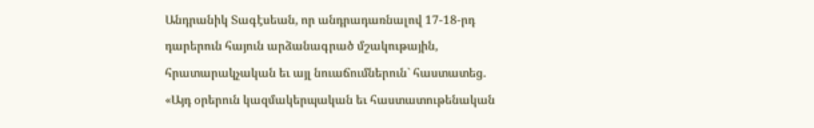Անդրանիկ Տագէսեան, որ անդրադառնալով 17-18-րդ դարերուն հայուն արձանագրած մշակութային, հրատարակչական եւ այլ նուաճումներուն` հաստատեց. «Այդ օրերուն կազմակերպական եւ հաստատութենական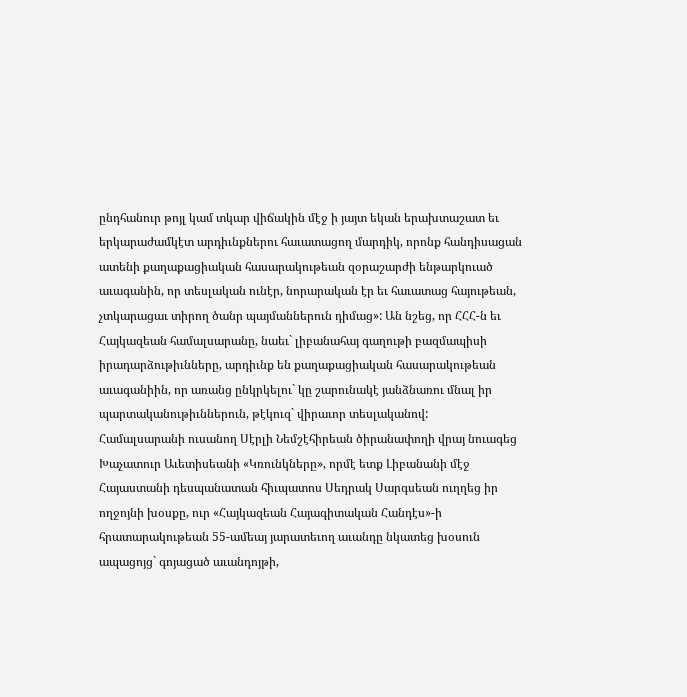ընդհանուր թոյլ կամ տկար վիճակին մէջ ի յայտ եկան երախտաշատ եւ երկարաժամկէտ արդիւնքներու հաւատացող մարդիկ, որոնք հանդիսացան ատենի քաղաքացիական հասարակութեան զօրաշարժի ենթարկուած աւագանին, որ տեսլական ունէր, նորարական էր եւ հաւատաց հայութեան, չտկարացաւ տիրող ծանր պայմաններուն դիմաց»: Ան նշեց, որ ՀՀՀ-ն եւ Հայկազեան համալսարանը, նաեւ` լիբանահայ գաղութի բազմապիսի իրադարձութիւնները, արդիւնք են քաղաքացիական հասարակութեան աւագանիին, որ առանց ընկրկելու` կը շարունակէ յանձնառու մնալ իր պարտականութիւններուն, թէկուզ` վիրաւոր տեսլականով:
Համալսարանի ուսանող Սէրլի Նեմշէհիրեան ծիրանափողի վրայ նուագեց Խաչատուր Աւետիսեանի «Կռունկները», որմէ ետք Լիբանանի մէջ Հայաստանի դեսպանատան հիւպատոս Սեդրակ Սարգսեան ուղղեց իր ողջոյնի խօսքը, ուր «Հայկազեան Հայագիտական Հանդէս»-ի հրատարակութեան 55-ամեայ յարատեւող աւանդը նկատեց խօսուն ապացոյց` գոյացած աւանդոյթի,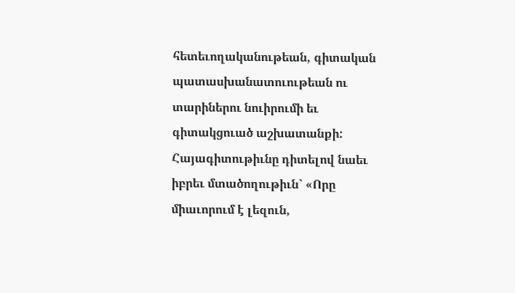հետեւողականութեան, գիտական պատասխանատուութեան ու տարիներու նուիրումի եւ գիտակցուած աշխատանքի: Հայագիտութիւնը դիտելով նաեւ իբրեւ մտածողութիւն` «Որը միաւորում է լեզուն,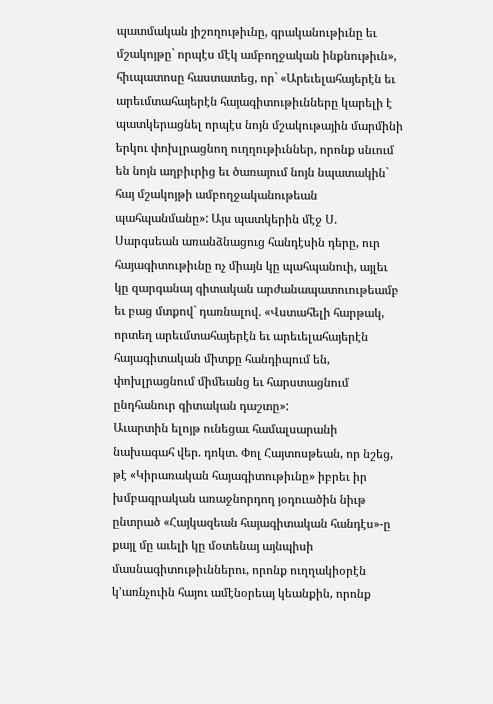պատմական յիշողութիւնը, գրականութիւնը եւ մշակոյթը` որպէս մէկ ամբողջական ինքնութիւն», հիւպատոսը հաստատեց, որ` «Արեւելահայերէն եւ արեւմտահայերէն հայագիտութիւնները կարելի է պատկերացնել որպէս նոյն մշակութային մարմինի երկու փոխլրացնող ուղղութիւններ, որոնք սնւում են նոյն աղբիւրից եւ ծառայում նոյն նպատակին` հայ մշակոյթի ամբողջականութեան պահպանմանը»: Այս պատկերին մէջ Ս. Սարգսեան առանձնացուց հանդէսին դերը, ուր հայագիտութիւնը ոչ միայն կը պահպանուի, այլեւ կը զարգանայ գիտական արժանապատուութեամբ եւ բաց մտքով` դառնալով. «Վստահելի հարթակ, որտեղ արեւմտահայերէն եւ արեւելահայերէն հայագիտական միտքը հանդիպում են, փոխլրացնում միմեանց եւ հարստացնում ընդհանուր գիտական դաշտը»:
Աւարտին ելոյթ ունեցաւ համալսարանի նախագահ վեր. դոկտ. Փոլ Հայտոսթեան, որ նշեց, թէ «Կիրառական հայագիտութիւնը» իբրեւ իր խմբագրական առաջնորդող յօդուածին նիւթ ընտրած «Հայկազեան հայագիտական հանդէս»-ը քայլ մը աւելի կը մօտենայ այնպիսի մասնագիտութիւններու, որոնք ուղղակիօրէն կ’առնչուին հայու ամէնօրեայ կեանքին, որոնք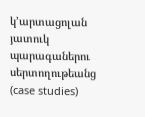կ’արտացոլան յատուկ պարագաներու սերտողութեանց (case studies)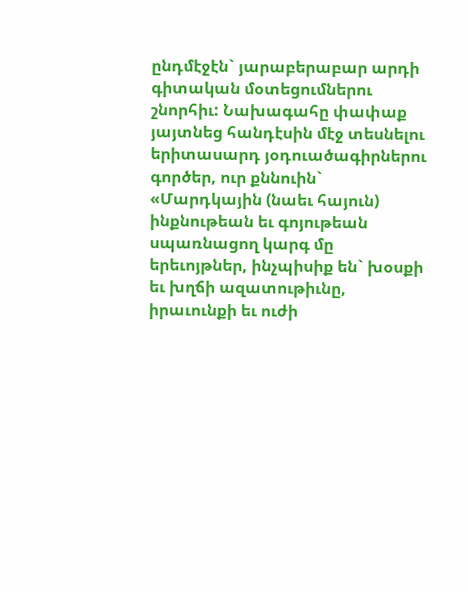ընդմէջէն` յարաբերաբար արդի գիտական մօտեցումներու շնորհիւ: Նախագահը փափաք յայտնեց հանդէսին մէջ տեսնելու երիտասարդ յօդուածագիրներու գործեր, ուր քննուին` «Մարդկային (նաեւ հայուն) ինքնութեան եւ գոյութեան սպառնացող կարգ մը երեւոյթներ, ինչպիսիք են` խօսքի եւ խղճի ազատութիւնը, իրաւունքի եւ ուժի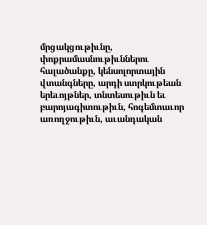մրցակցութիւնը, փոքրամասնութիւններու հալածանքը, կենսոլորտային վտանգները, արդի ստրկութեան երեւոյթներ, տնտեսութիւն եւ բարոյագիտութիւն, հոգեմտաւոր առողջութիւն, աւանդական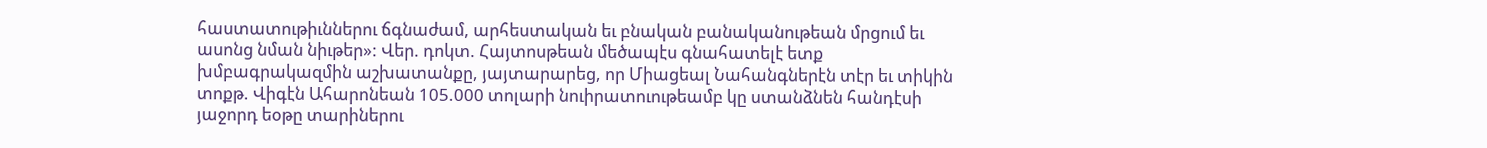հաստատութիւններու ճգնաժամ, արհեստական եւ բնական բանականութեան մրցում եւ ասոնց նման նիւթեր»: Վեր. դոկտ. Հայտոսթեան մեծապէս գնահատելէ ետք խմբագրակազմին աշխատանքը, յայտարարեց, որ Միացեալ Նահանգներէն տէր եւ տիկին տոքթ. Վիգէն Ահարոնեան 105.000 տոլարի նուիրատուութեամբ կը ստանձնեն հանդէսի յաջորդ եօթը տարիներու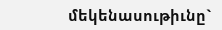մեկենասութիւնը`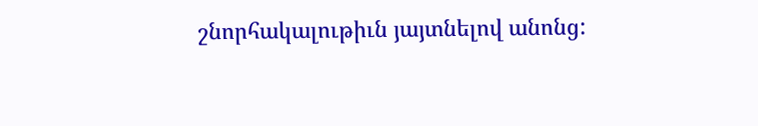շնորհակալութիւն յայտնելով անոնց: